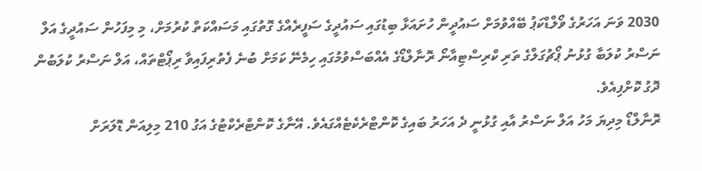2030 ވަނަ އަހަރުގެ ވޯލްޑްކަޕު ބޭއްވުމަށް ސައުދީން ހުށައަޅާ ބިޑުގައި ސައުދީގެ ސަފީރެއްގެ ގޮތުގައި މަސައްކަތް ކުރުމަށް، މި މިފަހުން ސައުދީގެ އަލް ނަސްރު ކުލަބާ ގުޅުނު ޕޯޗުގަލްގެ ތަރި ކްރިސްޓިއާނޯ ރޮނާލްޑޯގެ އެއްބަސްވުމުގައި ހިމެނޭ ކަމަށް ބުނެ ފެތުރިފައިވާ ރިޕޯޓްތައް، އަލް ނަސްރު ކުލަބުން ދޮގު ކޮށްފިއެވެ.
ރޮނާލްޑޯ މިދިޔަ މަހު އަލް ނަސްރު އާއި ގުޅުނީ ދެ އަހަރު ބައިގެ ކޮންޓްރެކެޓެއްގައެވެ. އޭނާގެ ކޮންޓްރެކްޓުގެ އަގު 210 މިލިއަން ޑޮލަރަށް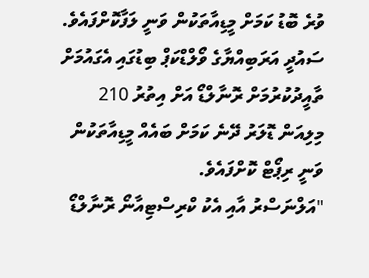ވުރެ ބޮޑު ކަމަށް މީޑިއާތަކުން ވަނީ ލަފާކޮށްފައެވެ.
ސައުދީ އަރަބިއްޔާގެ ވޯލްޑްކަޕް ބިޑުގައި އެގައުމަށް ތާއީދުކުރުމަށް ރޮނާލްޑޯ އަށް އިތުރު 210 މިލިއަން ޑޮލަރު ދޭނެ ކަމަށް ބައެއް މީޑިއާތަކުން ވަނީ ރިޕޯޓް ކޮށްފައެވެ.
"އަލްނަސްރު އާއި އެކު ކްރިސްޓިއާނޯ ރޮނާލްޑޯ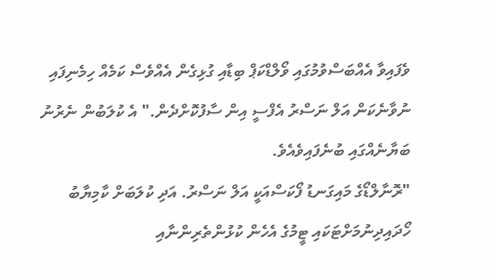ވެފައިވާ އެއްބަސްވުމުގައި ވޯލްޑްކަޕް ބިޑާއި ގުޅިގެން އެއްވެސް ކަމެއް ހިމެނިފައި ނުވާނެކަން އަލް ނަސްރު އެފްސީ އިން ސާފުކޮށްދެން." އެ ކުލަބުން ނެރުނު ބަޔާނެއްގައި ބުނެފައިވެއެވެ.
"ރޮނާލްޑޯގެ މައިގަނޑު ފޯކަސްއަކީ އަލް ނަސްރު. އަދި ކުލަބަށް ކާމިޔާބު ހޯދައިދިނުމަށްޓަކައި ޓީމުގެ އެހެން ކުޅުންތެރިންނާއި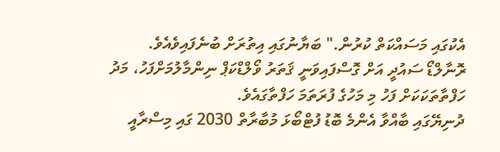އެކުގައި މަސައްކަތް ކުރުން." ބަޔާނުގައި އިތުރަށް ބުނެފައިވެއެވެ.
ރޮނާލްޑޯ ސައުދީ އަށް ގޮސްފައިވަނީ ޤަތަރު ވޯލްޑްކަޕް ނިންމާލުމަށްފަހު، މަދު ހަފްތާތަކަކަށް ފަހު މި މަހުގެ ފުރަތަމަ ހަފްތާގައެވެ.
ދުނިޔޭގައި ބާއްވާ އެންމެ ބޮޑު ފުޓްބޯޅަ މުބާރާތް 2030 ގައި މިސްރާއީ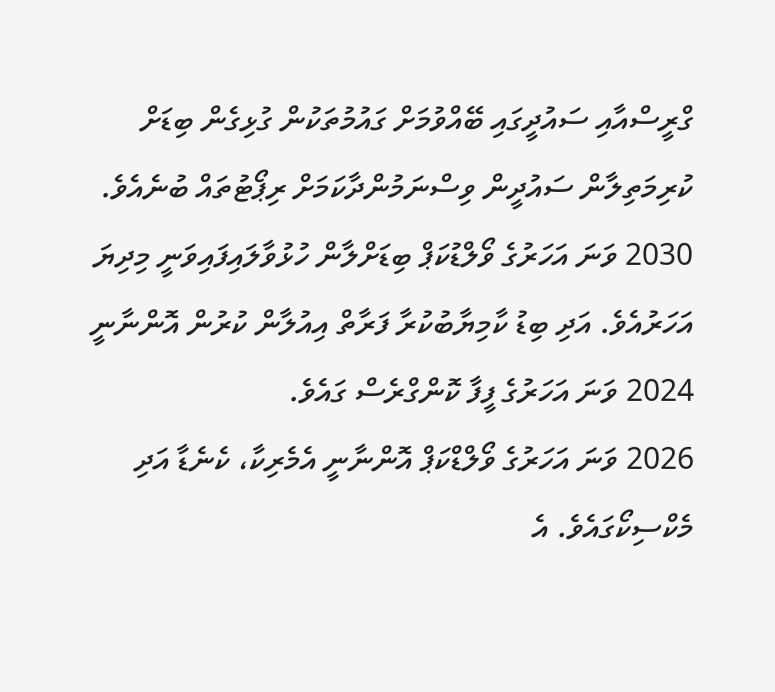ގްރީސްއާއި ސައުދީގައި ބޭއްވުމަށް ގައުމުތަކުން ގުޅިގެން ބިޑަށް ކުރިމަތިލާން ސައުދީން ވިސްނަމުންދާކަމަށް ރިޕޯޓުތައް ބުނެއެވެ. 2030 ވަނަ އަހަރުގެ ވޯލްޑުކަޕް ބިޑަށްލާން ހުޅުވާލައިފައިވަނީ މިދިޔަ އަހަރުއެވެ. އަދި ބިޑު ކާމިޔާބުކުރާ ފަރާތް އިއުލާން ކުރުން އޮންނާނީ 2024 ވަނަ އަހަރުގެ ފީފާ ކޮންގްރެސް ގައެވެ.
2026 ވަނަ އަހަރުގެ ވޯލްޑްކަޕް އޮންނާނީ އެމެރިކާ، ކެނެޑާ އަދި މެކްސިކޯގައެވެ. އެ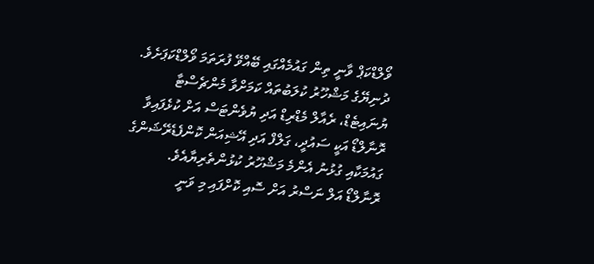ވޯލްޑްކަޕް ވާނީ ތިން ގައުމެއްގައި ބޭއްވޭ ފުރަތަމަ ވޯލްޑްކަޕަށެވެ.
ދުނިޔޭގެ މަޝްހޫރު ކުލަބުތައް ކަމަށްވާ މެންޗެސްޓާ ޔުނައިޓެޑް، ރެއާލް މެޑްރިޑް އަދި ޔުވެންޓަސް އަށް ކުޅެފައިވާ ރޮނާލްޑޯ އަކީ ސައުދީ، ގަލްފް އަދި އޭޝިއަން ކޮންފެޑެރޭޝަންގެ ގައުމަކާއި ގުޅުނު އެންމެ މަޝްހޫރު ކުޅުންތެރިޔާއެވެ.
ރޮނާލްޑޯ އަލް ނަސްރު އަށް ސޮއި ކޮށްފައި މި ވަނީ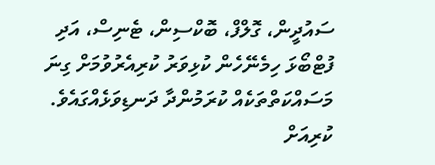ސައުދީން، ގޮލްފް، ބޮކްސިން، ޓެނިސް، އަދި ފުޓްބޯޅަ ހިމެނޭހެން ކުޅިވަރު ކުރިއެރުވުމަށް ގިނަ މަސައްކަތްތަކެއް ކުރަމުންދާ ދަނޑިވަޅެއްގައެވެ.
ކުރިއަށް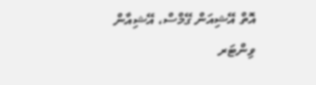އޮތް އޭޝިއަން ގޭމްސް، އޭޝިއާން ވިންޓަރ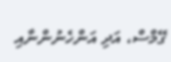ގޭމްސް، އަދި އަންހެނުންނާއި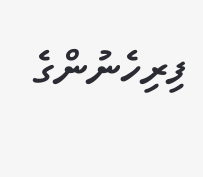ފިރިހެނުންގެ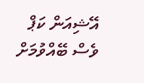އޭޝިއަން ކަޕް ވެސް ބޭއްވުމަށް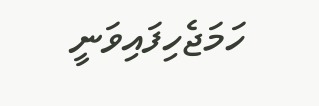ހަމަޖެހިފައިވަނީ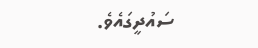ސައުދީގައެވެ.